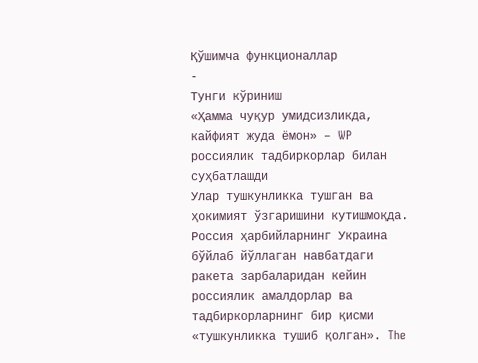Қўшимча функционаллар
-
Тунги кўриниш
«Ҳамма чуқур умидсизликда, кайфият жуда ёмон» – WP россиялик тадбиркорлар билан суҳбатлашди
Улар тушкунликка тушган ва ҳокимият ўзгаришини кутишмоқда.
Россия ҳарбийларнинг Украина бўйлаб йўллаган навбатдаги ракета зарбаларидан кейин россиялик амалдорлар ва тадбиркорларнинг бир қисми «тушкунликка тушиб қолган». The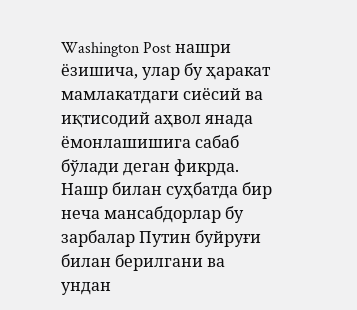Washington Post нашри ёзишича, улар бу ҳаракат мамлакатдаги сиёсий ва иқтисодий аҳвол янада ёмонлашишига сабаб бўлади деган фикрда.
Нашр билан суҳбатда бир неча мансабдорлар бу зарбалар Путин буйруғи билан берилгани ва ундан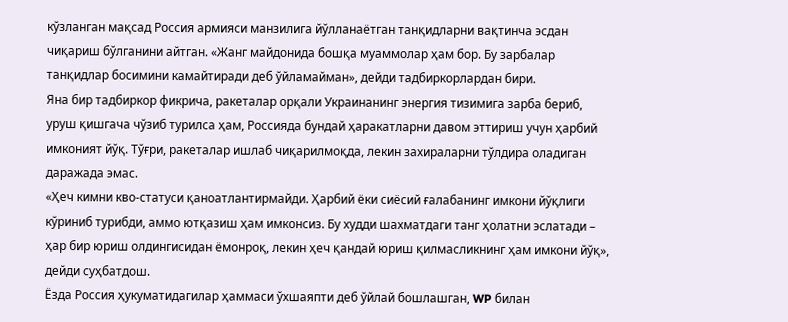кўзланган мақсад Россия армияси манзилига йўлланаётган танқидларни вақтинча эсдан чиқариш бўлганини айтган. «Жанг майдонида бошқа муаммолар ҳам бор. Бу зарбалар танқидлар босимини камайтиради деб ўйламайман», дейди тадбиркорлардан бири.
Яна бир тадбиркор фикрича, ракеталар орқали Украинанинг энергия тизимига зарба бериб, уруш қишгача чўзиб турилса ҳам, Россияда бундай ҳаракатларни давом эттириш учун ҳарбий имконият йўқ. Тўғри, ракеталар ишлаб чиқарилмоқда, лекин захираларни тўлдира оладиган даражада эмас.
«Ҳеч кимни кво-статуси қаноатлантирмайди. Ҳарбий ёки сиёсий ғалабанинг имкони йўқлиги кўриниб турибди, аммо ютқазиш ҳам имконсиз. Бу худди шахматдаги танг ҳолатни эслатади – ҳар бир юриш олдингисидан ёмонроқ, лекин ҳеч қандай юриш қилмасликнинг ҳам имкони йўқ», дейди суҳбатдош.
Ёзда Россия ҳукуматидагилар ҳаммаси ўхшаяпти деб ўйлай бошлашган, WP билан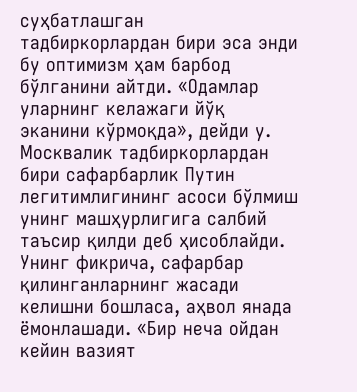суҳбатлашган тадбиркорлардан бири эса энди бу оптимизм ҳам барбод бўлганини айтди. «Одамлар уларнинг келажаги йўқ эканини кўрмоқда», дейди у.
Москвалик тадбиркорлардан бири сафарбарлик Путин легитимлигининг асоси бўлмиш унинг машҳурлигига салбий таъсир қилди деб ҳисоблайди. Унинг фикрича, сафарбар қилинганларнинг жасади келишни бошласа, аҳвол янада ёмонлашади. «Бир неча ойдан кейин вазият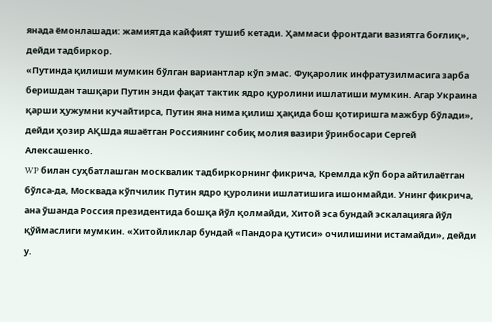янада ёмонлашади: жамиятда кайфият тушиб кетади. Ҳаммаси фронтдаги вазиятга боғлиқ», дейди тадбиркор.
«Путинда қилиши мумкин бўлган вариантлар кўп эмас. Фуқаролик инфратузилмасига зарба беришдан ташқари Путин энди фақат тактик ядро қуролини ишлатиши мумкин. Агар Украина қарши ҳужумни кучайтирса, Путин яна нима қилиш ҳақида бош қотиришга мажбур бўлади», дейди ҳозир АҚШда яшаётган Россиянинг собиқ молия вазири ўринбосари Сергей Алексашенко.
WP билан суҳбатлашган москвалик тадбиркорнинг фикрича, Кремлда кўп бора айтилаётган бўлса-да, Москвада кўпчилик Путин ядро қуролини ишлатишига ишонмайди. Унинг фикрича, ана ўшанда Россия президентида бошқа йўл қолмайди, Хитой эса бундай эскалацияга йўл қўймаслиги мумкин. «Хитойликлар бундай «Пандора қутиси» очилишини истамайди», дейди у.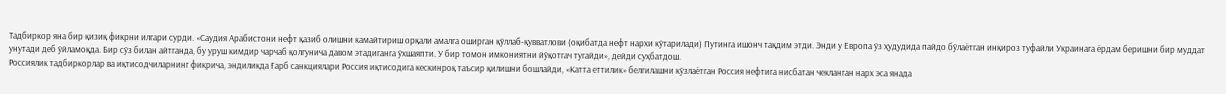Тадбиркор яна бир қизиқ фикрни илгари сурди. «Саудия Арабистони нефт қазиб олишни камайтириш орқали амалга оширган қўллаб-қувватлови (оқибатда нефт нархи кўтарилади) Путинга ишонч тақдим этди. Энди у Европа ўз ҳудудида пайдо бўлаётган инқироз туфайли Украинага ёрдам беришни бир муддат унутади деб ўйламоқда. Бир сўз билан айтганда, бу уруш кимдир чарчаб қолгунича давом этадиганга ўхшаяпти. У бир томон имкониятни йўқотгач тугайди», дейди суҳбатдош.
Россиялик тадбиркорлар ва иқтисодчиларнинг фикрича, эндиликда Ғарб санкциялари Россия иқтисодига кескинроқ таъсир қилишни бошлайди, «Катта еттилик» белгилашни кўзлаётган Россия нефтига нисбатан чекланган нарх эса янада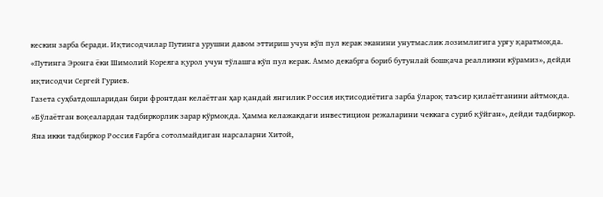кескин зарба беради. Иқтисодчилар Путинга урушни давом эттириш учун кўп пул керак эканини унутмаслик лозимлигига урғу қаратмоқда.
«Путинга Эронга ёки Шимолий Кореяга қурол учун тўлашга кўп пул керак. Аммо декабрга бориб бутунлай бошқача реалликни кўрамиз», дейди иқтисодчи Сергей Гуриев.
Газета суҳбатдошларидан бири фронтдан келаётган ҳар қандай янгилик Россия иқтисодиётига зарба ўлароқ таъсир қилаётганини айтмоқда. «Бўлаётган воқеалардан тадбиркорлик зарар кўрмоқда. Ҳамма келажакдаги инвестицион режаларини чеккага суриб қўйган», дейди тадбиркор.
Яна икки тадбиркор Россия Ғарбга сотолмайдиган нарсаларни Хитой,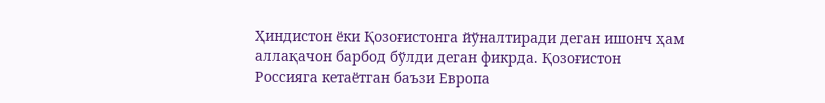Ҳиндистон ёки Қозоғистонга йўналтиради деган ишонч ҳам аллақачон барбод бўлди деган фикрда. Қозоғистон Россияга кетаётган баъзи Европа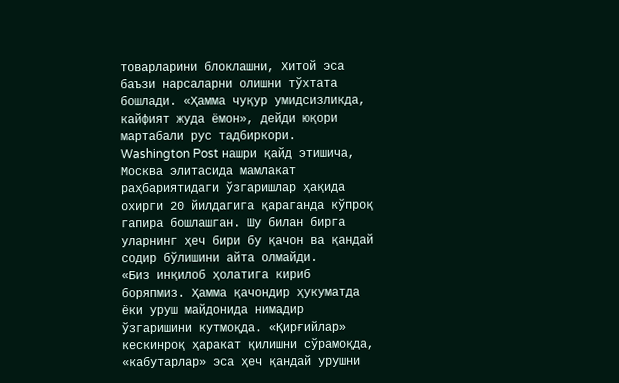товарларини блоклашни, Хитой эса баъзи нарсаларни олишни тўхтата бошлади. «Ҳамма чуқур умидсизликда, кайфият жуда ёмон», дейди юқори мартабали рус тадбиркори.
Washington Post нашри қайд этишича, Москва элитасида мамлакат раҳбариятидаги ўзгаришлар ҳақида охирги 20 йилдагига қараганда кўпроқ гапира бошлашган. Шу билан бирга уларнинг ҳеч бири бу қачон ва қандай содир бўлишини айта олмайди.
«Биз инқилоб ҳолатига кириб боряпмиз. Ҳамма қачондир ҳукуматда ёки уруш майдонида нимадир ўзгаришини кутмоқда. «Қирғийлар» кескинроқ ҳаракат қилишни сўрамоқда, «кабутарлар» эса ҳеч қандай урушни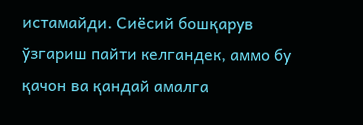истамайди. Сиёсий бошқарув ўзгариш пайти келгандек, аммо бу қачон ва қандай амалга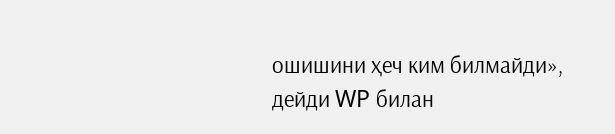ошишини ҳеч ким билмайди», дейди WP билан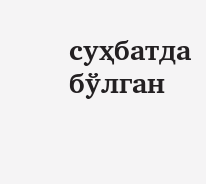суҳбатда бўлган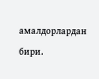амалдорлардан бири.